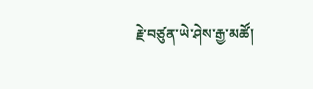རྗེ་བཙུན་ཡེ་ཤེས་རྒྱ་མཚོ།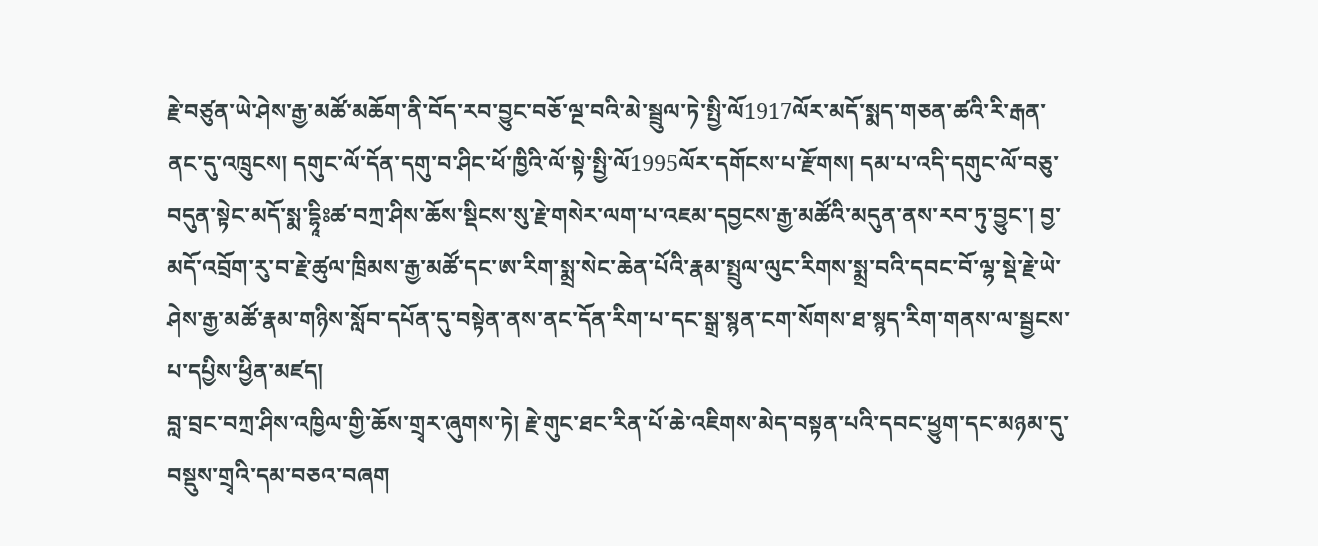རྗེ་བཙུན་ཡེ་ཤེས་རྒྱ་མཚོ་མཆོག་ནི་བོད་རབ་བྱུང་བཅོ་ལྔ་བའི་མེ་སྦྲུལ་ཏེ་སྤྱི་ལོ1917ལོར་མདོ་སྨད་གཅན་ཚའི་རི་རྒན་ནང་དུ་འཁྲུངས། དགུང་ལོ་དོན་དགུ་བ་ཤིང་ཕོ་ཁྱིའི་ལོ་སྟེ་སྤྱི་ལོ1995ལོར་དགོངས་པ་རྫོགས། དམ་པ་འདི་དགུང་ལོ་བཅུ་བདུན་སྟེང་མདོ་སྨ་དྷཱིཿཚ་བཀྲ་ཤིས་ཆོས་སྡིངས་སུ་རྗེ་གསེར་ལག་པ་འཇམ་དབྱངས་རྒྱ་མཚོའི་མདུན་ནས་རབ་ཏུ་བྱུང་། བྱ་མདོ་འབྲོག་རུ་བ་རྗེ་ཚུལ་ཁྲིམས་རྒྱ་མཚོ་དང་ཨ་རིག་སྨྲ་སེང་ཆེན་པོའི་རྣམ་སྤྲུལ་ལུང་རིགས་སྨྲ་བའི་དབང་བོ་ལྷ་སྡེ་རྗེ་ཡེ་ཤེས་རྒྱ་མཚོ་རྣམ་གཉིས་སློབ་དཔོན་དུ་བསྟེན་ནས་ནང་དོན་རིག་པ་དང་སྒྲ་སྙན་ངག་སོགས་ཐ་སྙད་རིག་གནས་ལ་སྦྱངས་པ་དཔྱིས་ཕྱིན་མཛད།
བླ་བྲང་བཀྲ་ཤིས་འཁྱིལ་གྱི་ཆོས་གྲྭར་ཞུགས་ཏེ། རྗེ་གུང་ཐང་རིན་པོ་ཆེ་འཇིགས་མེད་བསྟན་པའི་དབང་ཕྱུག་དང་མཉམ་དུ་བསྡུས་གྲྭའི་དམ་བཅའ་བཞག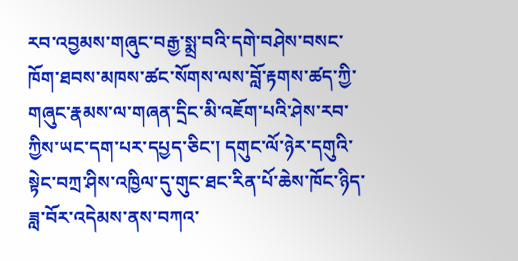རབ་འབྱམས་གཞུང་བརྒྱ་སྨྲ་བའི་དགེ་བཤེས་བསང་ཁོག་ཐབས་མཁས་ཚང་སོགས་ལས་བློ་རྟགས་ཚད་ཀྱི་གཞུང་རྣམས་ལ་གཞན་དྲིང་མི་འཇོག་པའི་ཤེས་རབ་ཀྱིས་ཡང་དག་པར་དཔྱད་ཅིང་། དགུང་ལོ་ཉེར་དགུའི་སྟེང་བཀྲ་ཤིས་འཁྱིལ་དུ་གུང་ཐང་རིན་པོ་ཆེས་ཁོང་ཉིད་ཟླ་བོར་འདེམས་ནས་བཀའ་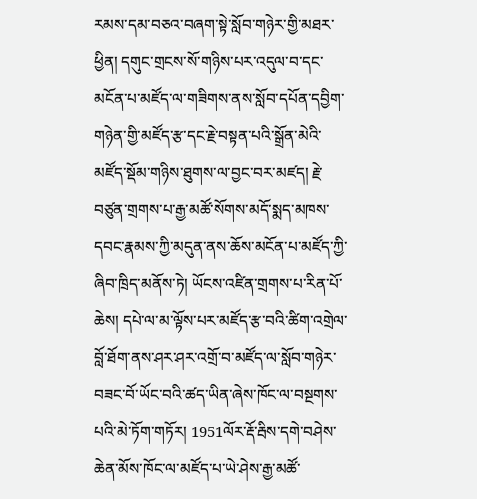རམས་དམ་བཅའ་བཞག་སྟེ་སློབ་གཉེར་གྱི་མཐར་ཕྱིན། དགུང་གྲངས་སོ་གཉིས་པར་འདུལ་བ་དང་མངོན་པ་མཛོད་ལ་གཟིགས་ནས་སློབ་དཔོན་དབྱིག་གཉེན་གྱི་མཛོད་རྩ་དང་རྗེ་བསྟན་པའི་སྒྲོན་མེའི་མཛོད་སྡོམ་གཉིས་ཐུགས་ལ་བྱང་བར་མཛད། རྗེ་བཙུན་གྲགས་པ་རྒྱ་མཚོ་སོགས་མདོ་སྨད་མཁས་དབང་རྣམས་ཀྱི་མདུན་ནས་ཆོས་མངོན་པ་མཛོད་ཀྱི་ཞིབ་ཁྲིད་མནོས་ཏེ། ཡོངས་འཛིན་གྲགས་པ་རིན་པོ་ཆེས། དཔེ་ལ་མ་ལྟོས་པར་མཛོད་རྩ་བའི་ཚིག་འགྲེལ་བློ་ཐོག་ནས་ཤར་ཤར་འགྲོ་བ་མཛོད་ལ་སློབ་གཉེར་བཟང་བོ་ཡོང་བའི་ཚད་ཡིན་ཞེས་ཁོང་ལ་བསྔགས་པའི་མེ་ཏོག་གཏོར། 1951ལོར་རྡོ་རྦིས་དགེ་བཤེས་ཆེན་མོས་ཁོང་ལ་མཛོད་པ་ཡེ་ཤེས་རྒྱ་མཚོ་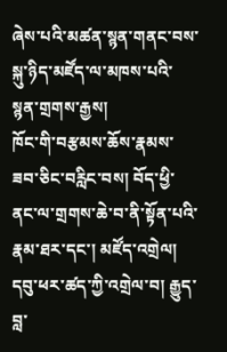ཞེས་པའི་མཚན་སྙན་གནང་བས་སྐུ་ཉིད་མཛོད་ལ་མཁས་པའི་སྙན་གྲགས་རྒྱས།
ཁོང་གི་བརྩམས་ཆོས་རྣམས་ཟབ་ཅིང་བརླིང་བས། བོད་ཕྱི་ནང་ལ་གྲགས་ཆེ་བ་ནི་སྟོན་པའི་རྣམ་ཐར་དང་། མཛོད་འགྲེལ། དབུ་ཕར་ཚད་ཀྱི་འགྲེལ་བ། རྒྱུད་བླ་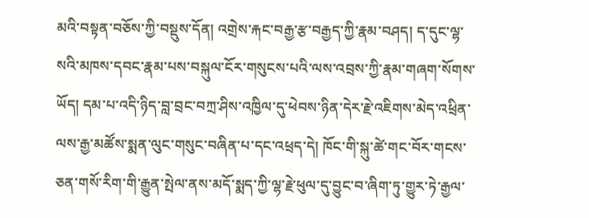མའི་བསྟན་བཅོས་ཀྱི་བསྡུས་དོན། འགྲེས་རྐང་བརྒྱ་རྩ་བརྒྱད་ཀྱི་རྣམ་བཤད། ད་དུང་ལྷ་སའི་མཁས་དབང་རྣམ་པས་བསྐུལ་ངོར་གསུངས་པའི་ལས་འབྲས་ཀྱི་རྣམ་གཞག་སོགས་ཡོད། དམ་པ་འདི་ཉིད་བླ་བྲང་བཀྲ་ཤིས་འཁྱིལ་དུ་ཕེབས་ཉིན་དེར་རྗེ་འཇིགས་མེད་འཕྲིན་ལས་རྒྱ་མཚོས་སྨན་ལུང་གསུང་བཞིན་པ་དང་འཕྲད་དེ། ཁོང་གི་སྐུ་ཚེ་གང་བོར་གངས་ཅན་གསོ་རིག་གི་རྒྱུན་སྤེལ་ནས་མདོ་སྨད་ཀྱི་ལྷ་རྗེ་ཕུལ་དུ་བྱུང་བ་ཞིག་ཏུ་གྱུར་ཏེ་རྒྱལ་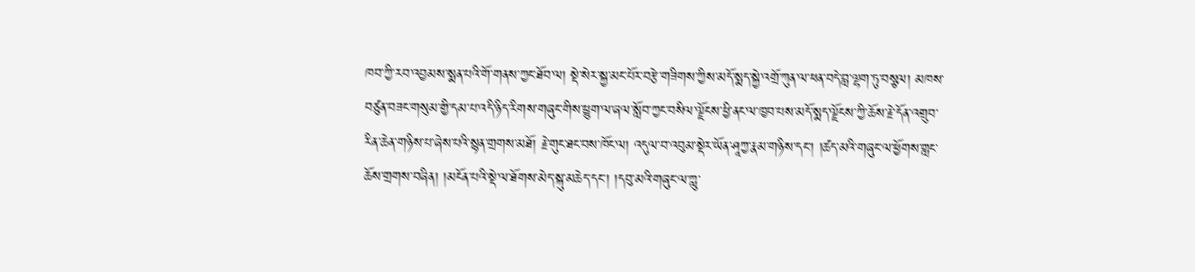ཁབ་ཀྱི་རབ་འབྱམས་སྨན་པའི་གོ་གནས་ཀྱང་ཐོབ་ལ། སྡེ་སེར་སྐྱ་མང་པོར་བརྩེ་གཟིགས་ཀྱིས་མདོ་སྨད་སྐྱེ་འགྲོ་ཀུན་ལ་ཕན་བདེ་བླ་ལྷག་ཏུ་བསྩལ། མཁས་བཙུན་བཟང་གསུམ་གྱི་དམ་པ་འདི་ཉིད་རིགས་གཞུང་གིས་ཕྱུག་ལ་ཞལ་སློབ་ཀྱང་བསིལ་ལྗོངས་ཕྱི་ནང་ལ་ཁྱབ་པས་མདོ་སྨད་ལྗོངས་ཀྱི་ཆོས་རྗེ་དོན་འགྲུབ་རིན་ཆེན་གཉིས་པ་ཞེས་པའི་སྙན་གྲགས་མཐོ། རྗེ་གུང་ཐང་བས་ཁོང་ལ། འདུལ་བ་འབུམ་སྡེར་ཡོན་ཤཱཀྱ་རྣམ་གཉིས་དང་། །ཚད་མའི་གཞུང་ལ་ཕྱོགས་གླང་ཆོས་གྲགས་བཞིན། །མངོན་པའི་སྡེ་ལ་ཐོགས་མེད་སྐུ་མཆེད་དང་། །དབུ་མའི་གཞུང་ལ་ཀླུ་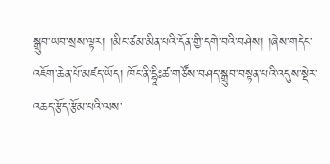སྒྲུབ་ཡབ་སྲས་ལྟར། །མིང་ཙམ་མིན་པའི་དོན་གྱི་དགེ་བའི་བཤེས། །ཞེས་གདེང་འཇོག་ཆེན་པོ་མཛད་ཡོད། ཁོང་ནི་དྷཱིཿཚ་གཙོས་བཤད་སྒྲུབ་བསྟན་པའི་འདུས་སྡེར་འཆད་རྩོད་རྩོམ་པའི་ལས་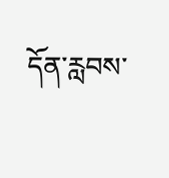དོན་རླབས་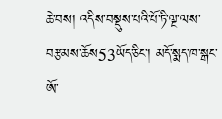ཆེ་བས། འདིས་བསྡུས་པའི་པོ་ཏི་ལྔ་ལས་བརྩམས་ཆོས53ཡོད་ཅིང་། མདོ་སྨད་ཁ་སྒང་ཨོ་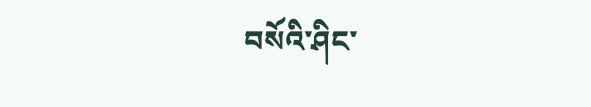བསོའི་ཤིང་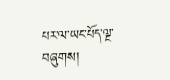པར་ལ་ཡང་པོད་ལྔ་བཞུགས།